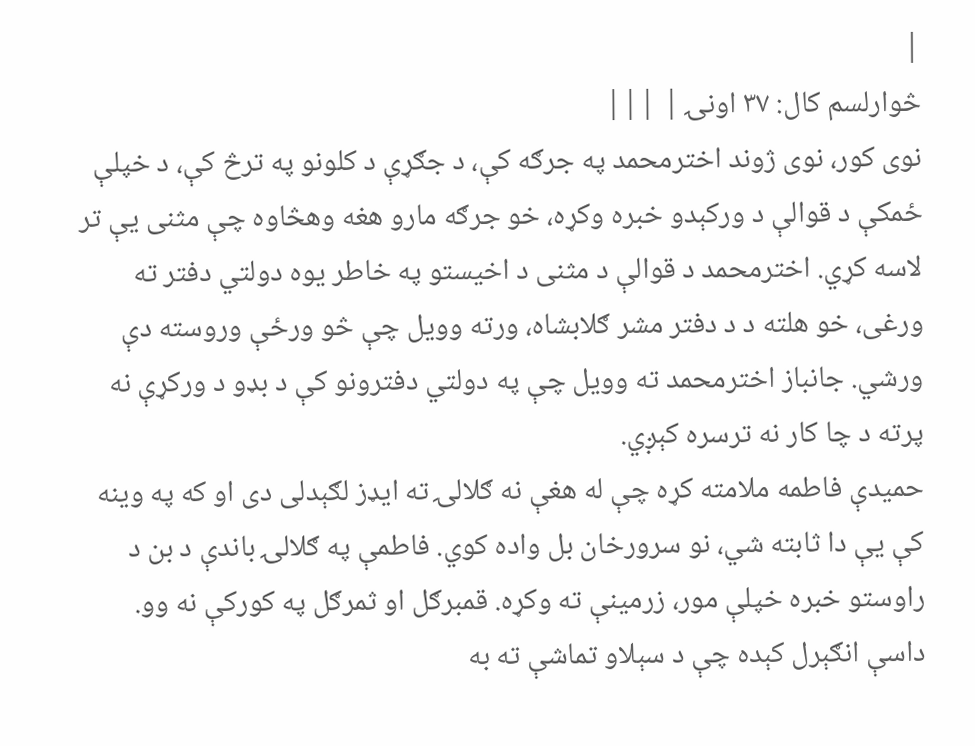|
څوارلسم کال: ٣٧ اونۍ | |||
نوی کور، نوی ژوند اخترمحمد په جرګه کې، د جګړې د کلونو په ترڅ کې، د خپلې ځمکې د قوالې د ورکېدو خبره وکړه، خو جرګه مارو هغه وهڅاوه چې مثنی يې تر لاسه کړي. اخترمحمد د قوالې د مثنی د اخيستو په خاطر يوه دولتي دفتر ته ورغى، خو هلته د د دفتر مشر ګلابشاه، ورته وويل چې څو ورځې وروسته دې ورشي. جانباز اخترمحمد ته وويل چې په دولتي دفترونو کې د بډو د ورکړې نه پرته د چا کار نه ترسره کېږي.
حميدې فاطمه ملامته کړه چې له هغې نه ګلالۍ ته ايډز لګېدلی دی او که په وينه کې يې دا ثابته شي، نو سرورخان بل واده کوي. فاطمې په ګلالۍ باندې د بن د راوستو خبره خپلې مور، زرمينې ته وکړه. قمبرګل او ثمرګل په کورکې نه وو. داسې انګېرل کېده چې د سېلاو تماشې ته به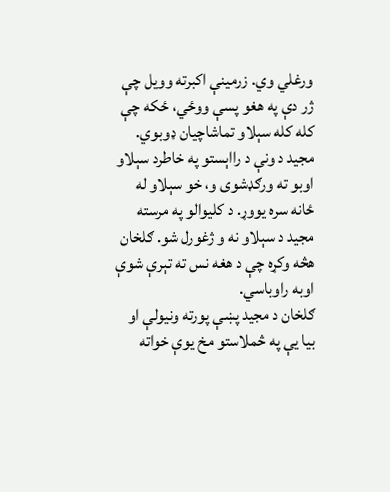ورغلي وي. زرمينې اکبرته وويل چې ژر دې په هغو پسې ووځي، ځکه چې کله کله سېلاو تماشاچيان ډوبوي. مجيد د ونې د رااېستو په خاطرد سېلاو اوبو ته ورګډشوى و، خو سېلاو له ځانه سره يووړ. د کليوالو په مرسته مجيد د سېلاو نه و ژغورل شو. ګلخان هڅه وکړه چې د هغه نس ته تېرې شوې اوبه راوباسي.
ګلخان د مجيد پښې پورته ونيولې او بيا يې په څملاستو مخ يوې خواته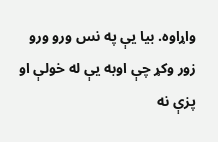واړاوه. بيا يې په نس ورو ورو زور وکړ چې اوبه يې له خولې او پزې نه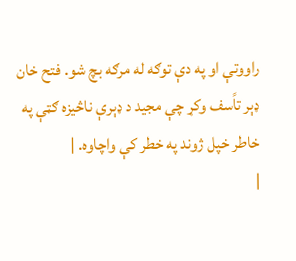راووتې او په دې توګه له مرګه بچ شو. فتح خان ډېر تاًسف وکړ چې مجيد د ډېرې ناڅيزه ګټې په خاطر خپل ژوند په خطر کې واچاوه. |
|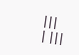|||
| |||